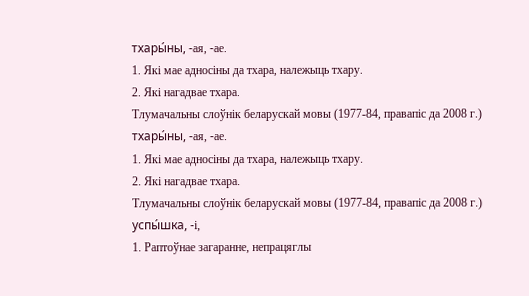тхары́ны, ‑ая, ‑ае.
1. Які мае адносіны да тхара, належыць тхару.
2. Які нагадвае тхара.
Тлумачальны слоўнік беларускай мовы (1977-84, правапіс да 2008 г.)
тхары́ны, ‑ая, ‑ае.
1. Які мае адносіны да тхара, належыць тхару.
2. Які нагадвае тхара.
Тлумачальны слоўнік беларускай мовы (1977-84, правапіс да 2008 г.)
успы́шка, ‑і,
1. Раптоўнае загаранне, непрацяглы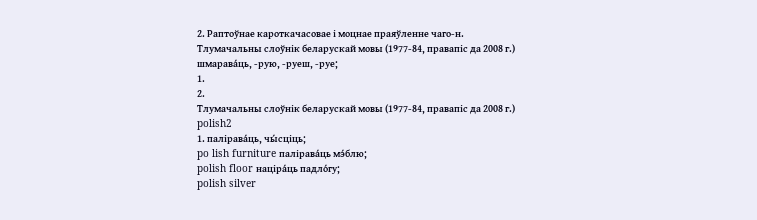2. Раптоўнае кароткачасовае і моцнае праяўленне чаго‑н.
Тлумачальны слоўнік беларускай мовы (1977-84, правапіс да 2008 г.)
шмарава́ць, ‑рую, ‑руеш, ‑руе;
1.
2.
Тлумачальны слоўнік беларускай мовы (1977-84, правапіс да 2008 г.)
polish2
1. палірава́ць, чы́сціць;
po lish furniture палірава́ць мэ́блю;
polish floor націра́ць падло́гу;
polish silver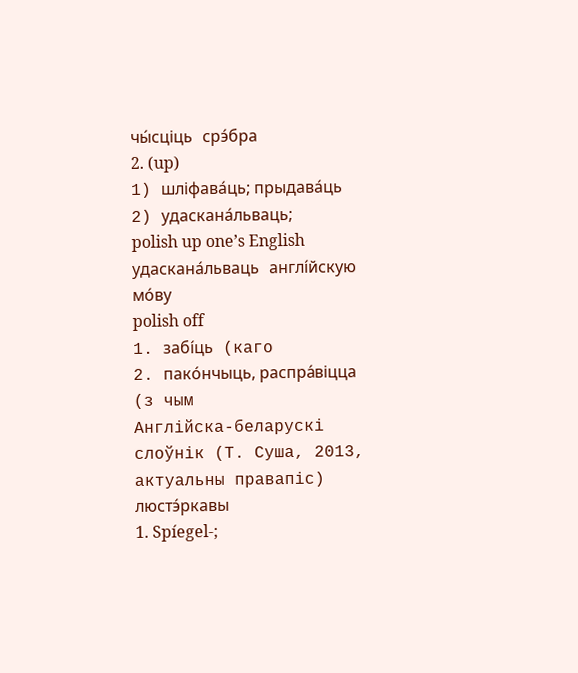чы́сціць срэ́бра
2. (up)
1) шліфава́ць; прыдава́ць
2) удаскана́льваць;
polish up one’s English удаскана́льваць англі́йскую мо́ву
polish off
1. забі́ць (каго
2. пако́нчыць, распра́віцца (з чым
Англійска-беларускі слоўнік (Т. Суша, 2013, актуальны правапіс)
люстэ́ркавы
1. Spíegel-;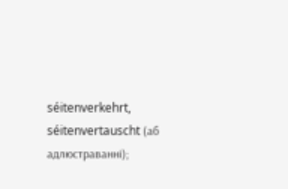séitenverkehrt, séitenvertauscht (аб адлюстраванні);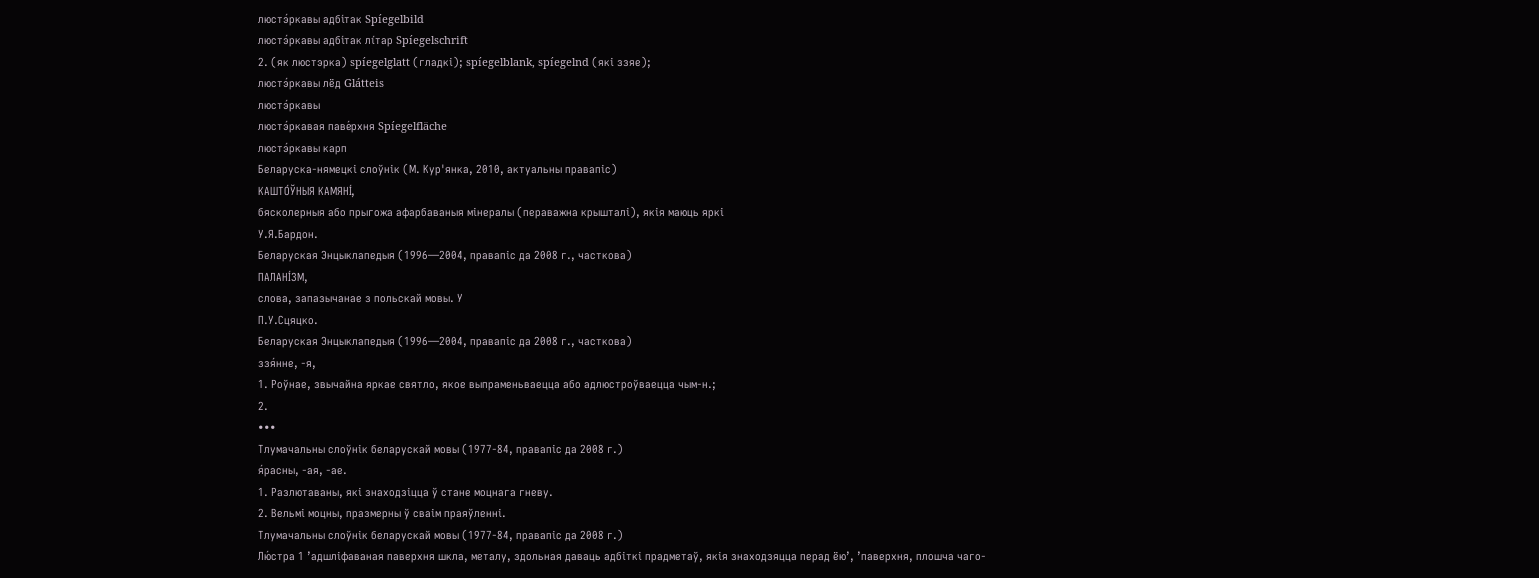люстэ́ркавы адбі́так Spíegelbild
люстэ́ркавы адбі́так лі́тар Spíegelschrift
2. (як люстэрка) spíegelglatt (гладкі); spíegelblank, spíegelnd (які ззяе);
люстэ́ркавы лёд Glátteis
люстэ́ркавы
люстэ́ркавая паве́рхня Spíegelfläche
люстэ́ркавы карп
Беларуска-нямецкі слоўнік (М. Кур'янка, 2010, актуальны правапіс)
КАШТО́ЎНЫЯ КАМЯНІ́,
бясколерныя або прыгожа афарбаваныя мінералы (пераважна крышталі), якія маюць яркі
У.Я.Бардон.
Беларуская Энцыклапедыя (1996—2004, правапіс да 2008 г., часткова)
ПАЛАНІ́ЗМ,
слова, запазычанае з польскай мовы. У
П.У.Сцяцко.
Беларуская Энцыклапедыя (1996—2004, правапіс да 2008 г., часткова)
ззя́нне, ‑я,
1. Роўнае, звычайна яркае святло, якое выпраменьваецца або адлюстроўваецца чым‑н.;
2.
•••
Тлумачальны слоўнік беларускай мовы (1977-84, правапіс да 2008 г.)
я́расны, ‑ая, ‑ае.
1. Разлютаваны, які знаходзіцца ў стане моцнага гневу.
2. Вельмі моцны, празмерны ў сваім праяўленні.
Тлумачальны слоўнік беларускай мовы (1977-84, правапіс да 2008 г.)
Лю́стра 1 ’адшліфаваная паверхня шкла, металу, здольная даваць адбіткі прадметаў, якія знаходзяцца перад ёю’, ’паверхня, плошча чаго-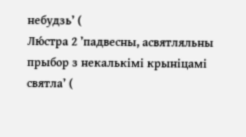небудзь’ (
Лю́стра 2 ’падвесны, асвятляльны прыбор з некалькімі крыніцамі святла’ (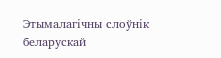Этымалагічны слоўнік беларускай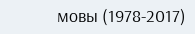мовы (1978-2017)